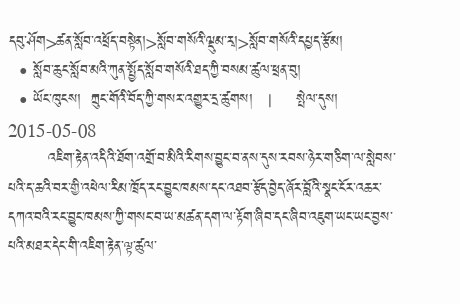དབུ་ཤོག>ཚན་སློབ་འཕྲོད་བསྟེན།>སློབ་གསོའི་ལྡུམ་རྭ།>སློབ་གསོའི་དཔྱད་རྩོམ།
  • སློབ་ཆུང་སློབ་མའི་ཀུན་སྤྱོད་སློབ་གསོའི་ཐད་ཀྱི་བསམ་ཚུལ་ཕྲན་བུ།
  • ཡོང་ཁུངས།  ཀྲུང་གོའི་བོད་ཀྱི་གསར་འགྱུར་དྲ་ཚུགས།   |     སྤེལ་དུས།  2015-05-08
        འཇིག་རྟེན་འདིའི་ཐོག་འགྲོ་བ་མིའི་རིགས་བྱུང་བ་ནས་དུས་རབས་ཉེར་གཅིག་ལ་སླེབས་པའི་ད་ཆའི་བར་གྱི་འཕེལ་རིམ་ཁྲོད་རང་བྱུང་ཁམས་དང་འཐབ་རྩོད་བྱེད་ཞོར་བློའི་སྣང་ངོར་འཆར་དཀའ་བའི་རང་བྱུང་ཁམས་ཀྱི་གསང་བ་ཡ་མཚན་དག་ལ་རྟོག་ཞིབ་དང་ཞིབ་འཇུག་ཡང་ཡང་བྱས་པའི་མཐར་དེང་གི་འཇིག་རྟེན་ལྟ་ཚུལ་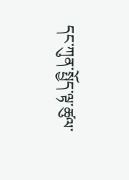དང་ཀུན་སྤྱོད་ལྟ་ཚུལ་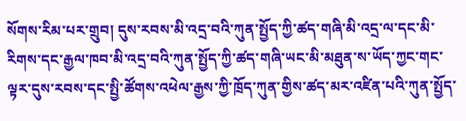སོགས་རིམ་པར་གྲུབ། དུས་རབས་མི་འདྲ་བའི་ཀུན་སྤྱོད་ཀྱི་ཚད་གཞི་མི་འདྲ་ལ་དང་མི་རིགས་དང་རྒྱལ་ཁབ་མི་འདྲ་བའི་ཀུན་སྤྱོད་ཀྱི་ཚད་གཞི་ཡང་མི་མཐུན་ས་ཡོད་ཀྱང་གང་ལྟར་དུས་རབས་དང་སྤྱི་ཚོགས་འཕེལ་རྒྱས་ཀྱི་ཁྲོད་ཀུན་གྱིས་ཚད་མར་འཛིན་པའི་ཀུན་སྤྱོད་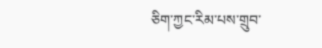ཅིག་ཀྱང་རིམ་པས་གྲུབ་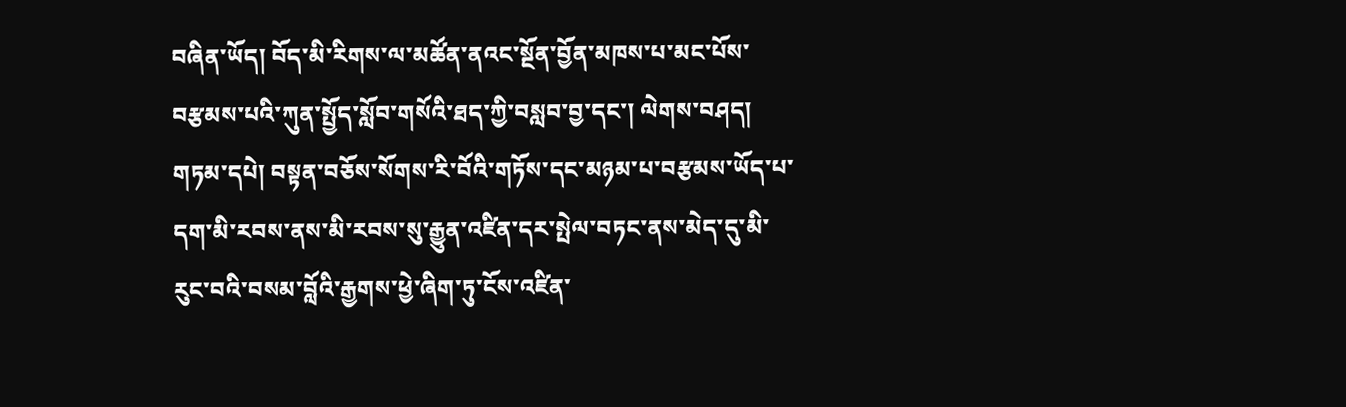བཞིན་ཡོད། བོད་མི་རིགས་ལ་མཚོན་ནའང་སྔོན་བྱོན་མཁས་པ་མང་པོས་བརྩམས་པའི་ཀུན་སྤྱོད་སློབ་གསོའི་ཐད་ཀྱི་བསླབ་བྱ་དང་། ལེགས་བཤད། གཏམ་དཔེ། བསྟན་བཅོས་སོགས་རི་བོའི་གཏོས་དང་མཉམ་པ་བརྩམས་ཡོད་པ་དག་མི་རབས་ནས་མི་རབས་སུ་རྒྱུན་འཛིན་དར་སྤེལ་བཏང་ནས་མེད་དུ་མི་རུང་བའི་བསམ་བློའི་རྒྱགས་ཕྱེ་ཞིག་ཏུ་ངོས་འཛིན་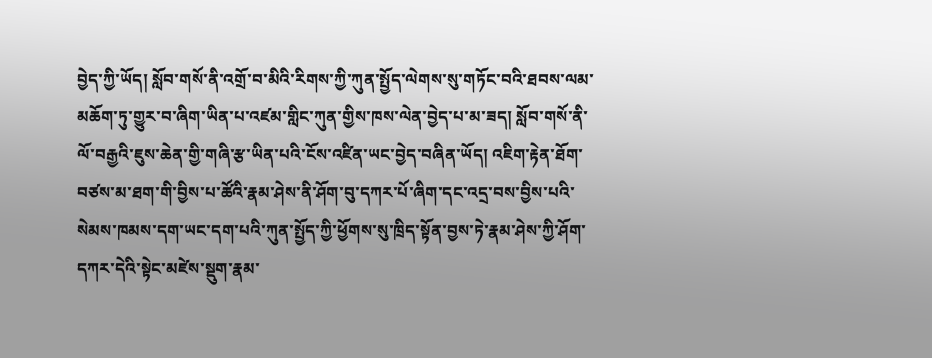བྱེད་ཀྱི་ཡོད། སློབ་གསོ་ནི་འགྲོ་བ་མིའི་རིགས་ཀྱི་ཀུན་སྤྱོད་ལེགས་སུ་གཏོང་བའི་ཐབས་ལམ་མཆོག་ཏུ་གྱུར་བ་ཞིག་ཡིན་པ་འཛམ་གླིང་ཀུན་གྱིས་ཁས་ལེན་བྱེད་པ་མ་ཟད། སློབ་གསོ་ནི་ལོ་བརྒྱའི་ཇུས་ཆེན་གྱི་གཞི་རྩ་ཡིན་པའི་ངོས་འཛིན་ཡང་བྱེད་བཞིན་ཡོད། འཇིག་རྟེན་ཐོག་བཙས་མ་ཐག་གི་བྱིས་པ་ཚོའི་རྣམ་ཤེས་ནི་ཤོག་བུ་དཀར་པོ་ཞིག་དང་འདྲ་བས་བྱིས་པའི་སེམས་ཁམས་དག་ཡང་དག་པའི་ཀུན་སྤྱོད་ཀྱི་ཕྱོགས་སུ་ཁྲིད་སྟོན་བྱས་ཏེ་རྣམ་ཤེས་ཀྱི་ཤོག་དཀར་དེའི་སྟེང་མཛེས་སྡུག་རྣམ་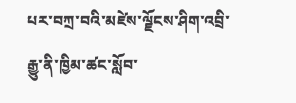པར་བཀྲ་བའི་མཛེས་ལྗོངས་ཤིག་འབྲི་རྒྱུ་ནི་ཁྱིམ་ཚང་སློབ་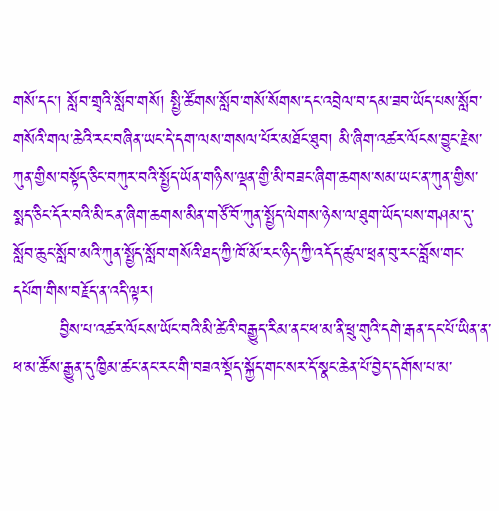གསོ་དང་། སློབ་གྲྭའི་སློབ་གསོ། སྤྱི་ཚོགས་སློབ་གསོ་སོགས་དང་འབྲེལ་བ་དམ་ཟབ་ཡོད་པས་སློབ་གསོའི་གལ་ཆེའི་རང་བཞིན་ཡང་དེ་དག་ལས་གསལ་པོར་མཐོང་ཐུབ། མི་ཞིག་འཚར་ལོངས་བྱུང་རྗེས་ཀུན་གྱིས་བསྟོད་ཅིང་བཀུར་བའི་སྤྱོད་ཡོན་གཉིས་ལྡན་གྱི་མི་བཟང་ཞིག་ཆགས་སམ་ཡང་ན་ཀུན་གྱིས་སྨད་ཅིང་དོར་བའི་མི་ངན་ཞིག་ཆགས་མིན་གཙོ་བོ་ཀུན་སྤྱོད་ལེགས་ཉེས་ལ་ཐུག་ཡོད་པས་གཤམ་དུ་སློབ་ཆུང་སློབ་མའི་ཀུན་སྤྱོད་སློབ་གསོའི་ཐད་ཀྱི་ཁོ་མོ་རང་ཉིད་ཀྱི་འདོད་ཚུལ་ཕྲན་བུ་རང་བློས་གང་དཔོག་གིས་བརྗོད་ན་འདི་ལྟར།
        བྱིས་པ་འཚར་ལོངས་ཡོང་བའི་མི་ཚེའི་བརྒྱུད་རིམ་ནང་ཕ་མ་ནི་ཕྲུ་གུའི་དགེ་རྒན་དང་པོ་ཡིན་ན་ཕ་མ་ཚོས་རྒྱུན་དུ་ཁྱིམ་ཚང་ནང་རང་གི་བཟའ་སྡོད་སྐྱོད་གང་སར་དོ་སྣང་ཆེན་པོ་བྱེད་དགོས་པ་མ་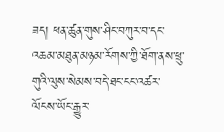ཟད། ཕན་ཚུན་གུས་ཤིང་བཀུར་བ་དང་འཆམ་མཐུན་མཉམ་རོགས་ཀྱི་ཐོག་ནས་ཕྲུ་གུའི་ལུས་སེམས་བདེ་ཐང་ངང་འཚར་ལོངས་ཡོང་རྒྱུར་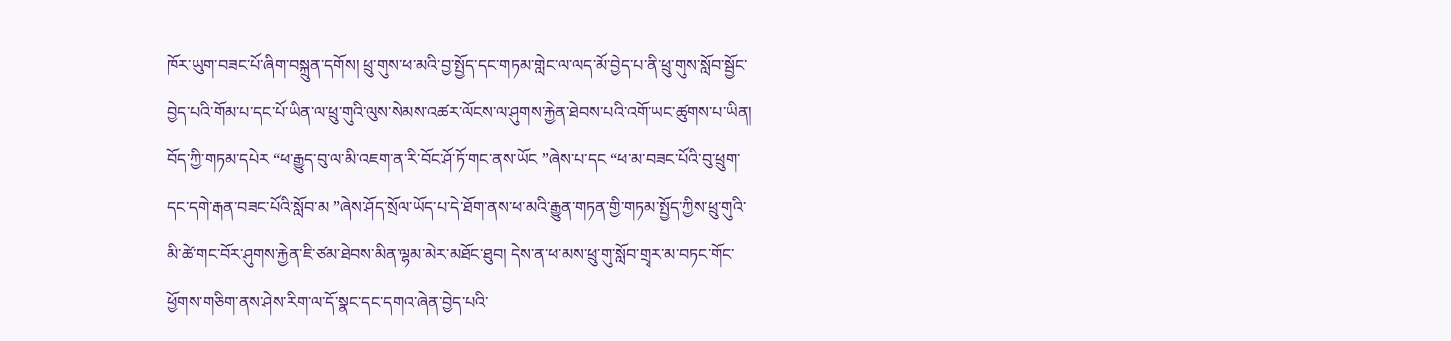ཁོར་ཡུག་བཟང་པོ་ཞིག་བསྐྲུན་དགོས། ཕྲུ་གུས་ཕ་མའི་བྱ་སྤྱོད་དང་གཏམ་གླེང་ལ་ལད་མོ་བྱེད་པ་ནི་ཕྲུ་གུས་སློབ་སྦྱོང་བྱེད་པའི་གོམ་པ་དང་པོ་ཡིན་ལ་ཕྲུ་གུའི་ལུས་སེམས་འཚར་ལོངས་ལ་ཤུགས་རྐྱེན་ཐེབས་པའི་འགོ་ཡང་ཚུགས་པ་ཡིན། བོད་ཀྱི་གཏམ་དཔེར “ཕ་རྒྱུད་བུ་ལ་མི་འཇག་ན་རི་བོང་ཤོ་ཏོ་གང་ནས་ཡོང ”ཞེས་པ་དང “ཕ་མ་བཟང་པོའི་བུ་ཕྲུག་དང་དགེ་རྒན་བཟང་པོའི་སློབ་མ ”ཞེས་ཤོད་སྲོལ་ཡོད་པ་དེ་ཐོག་ནས་ཕ་མའི་རྒྱུན་གཏན་གྱི་གཏམ་སྤྱོད་ཀྱིས་ཕྲུ་གུའི་མི་ཚེ་གང་བོར་ཤུགས་རྐྱེན་ཇི་ཙམ་ཐེབས་མིན་ལྷམ་མེར་མཐོང་ཐུབ། དེས་ན་ཕ་མས་ཕྲུ་གུ་སློབ་གྲྭར་མ་བཏང་གོང་ཕྱོགས་གཅིག་ནས་ཤེས་རིག་ལ་དོ་སྣང་དང་དགའ་ཞེན་བྱེད་པའི་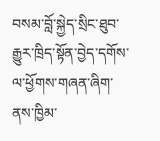བསམ་བློ་སྐྱེད་སྲིང་ཐུབ་རྒྱུར་ཁྲིད་སྟོན་བྱེད་དགོས་ལ་ཕྱོགས་གཞན་ཞིག་ནས་ཁྱིམ་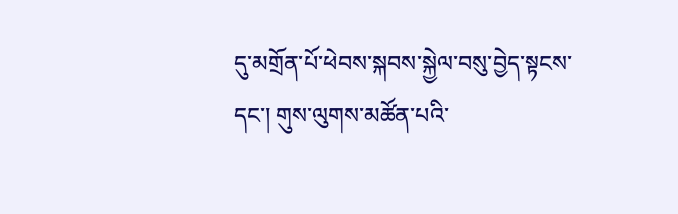དུ་མགྲོན་པོ་ཕེབས་སྐབས་སྐྱེལ་བསུ་བྱེད་སྟངས་དང་། གུས་ལུགས་མཚོན་པའི་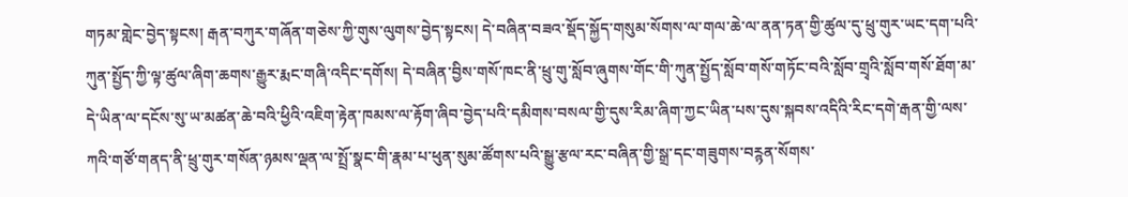གཏམ་གླེང་བྱེད་སྟངས། རྒན་བཀུར་གཞོན་གཅེས་ཀྱི་གུས་ལུགས་བྱེད་སྟངས། དེ་བཞིན་བཟའ་སྡོད་སྐྱོད་གསུམ་སོགས་ལ་གལ་ཆེ་ལ་ནན་ཏན་གྱི་ཚུལ་དུ་ཕྲུ་གུར་ཡང་དག་པའི་ཀུན་སྤྱོད་ཀྱི་ལྟ་ཚུལ་ཞིག་ཆགས་རྒྱུར་རྨང་གཞི་འདིང་དགོས། དེ་བཞིན་བྱིས་གསོ་ཁང་ནི་ཕྲུ་གུ་སློབ་ཞུགས་གོང་གི་ཀུན་སྤྱོད་སློབ་གསོ་གཏོང་བའི་སློབ་གྲྭའི་སློབ་གསོ་ཐོག་མ་དེ་ཡིན་ལ་དངོས་སུ་ཡ་མཚན་ཆེ་བའི་ཕྱིའི་འཇིག་རྟེན་ཁམས་ལ་རྟོག་ཞིབ་བྱེད་པའི་དམིགས་བསལ་གྱི་དུས་རིམ་ཞིག་ཀྱང་ཡིན་པས་དུས་སྐབས་འདིའི་རིང་དགེ་རྒན་གྱི་ལས་ཀའི་གཙོ་གནད་ནི་ཕྲུ་གུར་གསོན་ཉམས་ལྡན་ལ་སྤྲོ་སྣང་གི་རྣམ་པ་ཕུན་སུམ་ཚོགས་པའི་སྒྱུ་རྩལ་རང་བཞིན་གྱི་སྒྲ་དང་གཟུགས་བཪྙན་སོགས་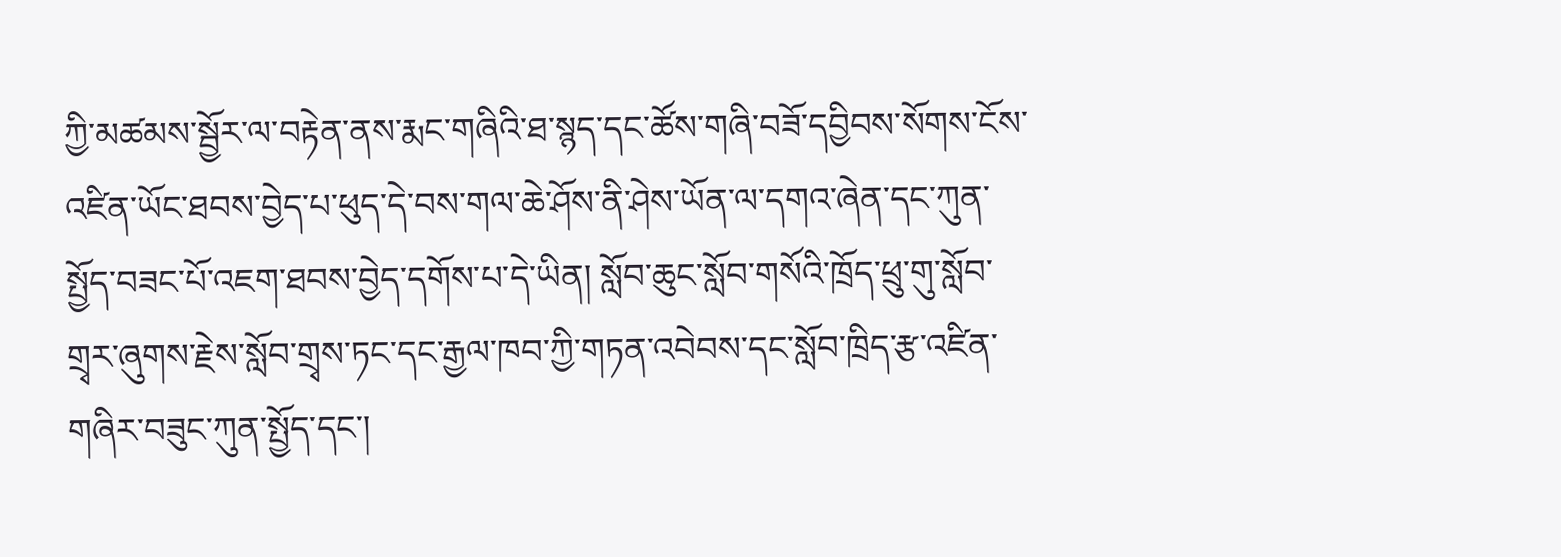ཀྱི་མཚམས་སྦྱོར་ལ་བརྟེན་ནས་རྨང་གཞིའི་ཐ་སྙད་དང་ཚོས་གཞི་བཟོ་དབྱིབས་སོགས་ངོས་འཛིན་ཡོང་ཐབས་བྱེད་པ་ཕུད་དེ་བས་གལ་ཆེ་ཤོས་ནི་ཤེས་ཡོན་ལ་དགའ་ཞེན་དང་ཀུན་སྤྱོད་བཟང་པོ་འཇག་ཐབས་བྱེད་དགོས་པ་དེ་ཡིན། སློབ་ཆུང་སློབ་གསོའི་ཁྲོད་ཕྲུ་གུ་སློབ་གྲྭར་ཞུགས་རྗེས་སློབ་གྲྭས་ཏང་དང་རྒྱལ་ཁབ་ཀྱི་གཏན་འབེབས་དང་སློབ་ཁྲིད་རྩ་འཛིན་གཞིར་བཟུང་ཀུན་སྤྱོད་དང་།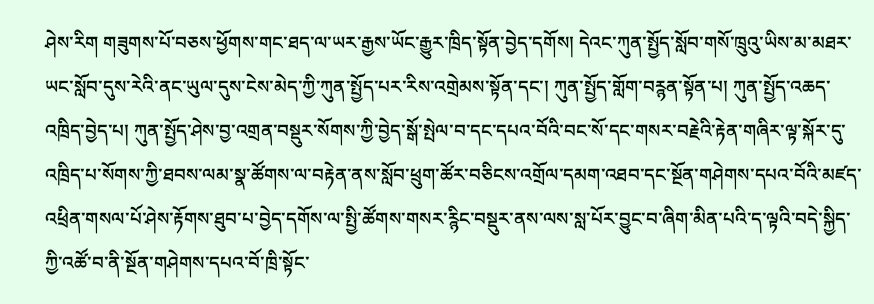ཤེས་རིག གཟུགས་པོ་བཅས་ཕྱོགས་གང་ཐད་ལ་ཡར་རྒྱས་ཡོང་རྒྱུར་ཁྲིད་སྟོན་བྱེད་དགོས། དེའང་ཀུན་སྤྱོད་སློབ་གསོ་ཁྲུའུ་ཡིས་མ་མཐར་ཡང་སློབ་དུས་རེའི་ནང་ཡུལ་དུས་ངེས་མེད་ཀྱི་ཀུན་སྤྱོད་པར་རིས་འགྲེམས་སྟོན་དང་། ཀུན་སྤྱོད་གློག་བཪྙན་སྟོན་པ། ཀུན་སྤྱོད་འཆད་འཁྲིད་བྱེད་པ། ཀུན་སྤྱོད་ཤེས་བྱ་འགྲན་བསྡུར་སོགས་ཀྱི་བྱེད་སྒོ་སྤེལ་བ་དང་དཔའ་བོའི་བང་སོ་དང་གསར་བརྗེའི་རྟེན་གཞིར་ལྟ་སྐོར་དུ་འཁྲིད་པ་སོགས་ཀྱི་ཐབས་ལམ་སྣ་ཚོགས་ལ་བརྟེན་ནས་སློབ་ཕྲུག་ཚོར་བཅིངས་འགྲོལ་དམག་འཐབ་དང་སྔོན་གཤེགས་དཔའ་བོའི་མཛད་འཕྲིན་གསལ་པོ་ཤེས་རྟོགས་ཐུབ་པ་བྱེད་དགོས་ལ་སྤྱི་ཚོགས་གསར་ཪྙིང་བསྡུར་ནས་ལས་སླ་པོར་བྱུང་བ་ཞིག་མིན་པའི་ད་ལྟའི་བདེ་སྐྱིད་ཀྱི་འཚོ་བ་ནི་སྔོན་གཤེགས་དཔའ་བོ་ཁྲི་སྟོང་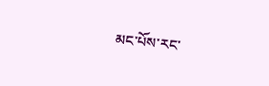མང་པོས་རང་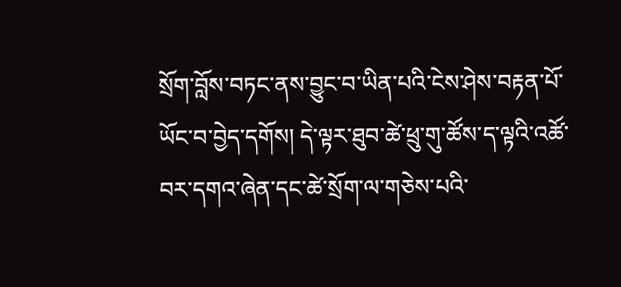སྲོག་བློས་བཏང་ནས་བྱུང་བ་ཡིན་པའི་ངེས་ཤེས་བརྟན་པོ་ཡོང་བ་བྱེད་དགོས། དེ་ལྟར་ཐུབ་ཚེ་ཕྲུ་གུ་ཚོས་ད་ལྟའི་འཚོ་བར་དགའ་ཞེན་དང་ཚེ་སྲོག་ལ་གཅེས་པའི་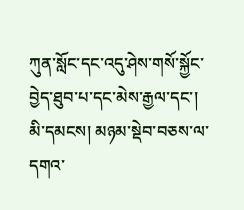ཀུན་སློང་དང་འདུ་ཤེས་གསོ་སྐྱོང་བྱེད་ཐུབ་པ་དང་མེས་རྒྱལ་དང་། མི་དམངས། མཉམ་སྡེབ་བཅས་ལ་དགའ་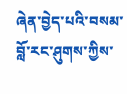ཞེན་བྱེད་པའི་བསམ་བློ་རང་ཤུགས་ཀྱིས་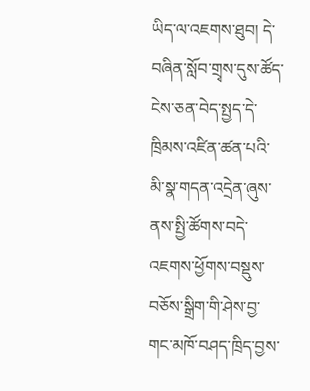ཡིད་ལ་འཇགས་ཐུབ། དེ་བཞིན་སློབ་གྲྭས་དུས་ཚོད་ངེས་ཅན་བེད་སྤྱད་དེ་ཁྲིམས་འཛིན་ཚན་པའི་མི་སྣ་གདན་འདྲེན་ཞུས་ནས་སྤྱི་ཚོགས་བདེ་འཇགས་ཕྱོགས་བསྡུས་བཅོས་སྒྲིག་གི་ཤེས་བྱ་གང་མཁོ་བཤད་ཁྲིད་བྱས་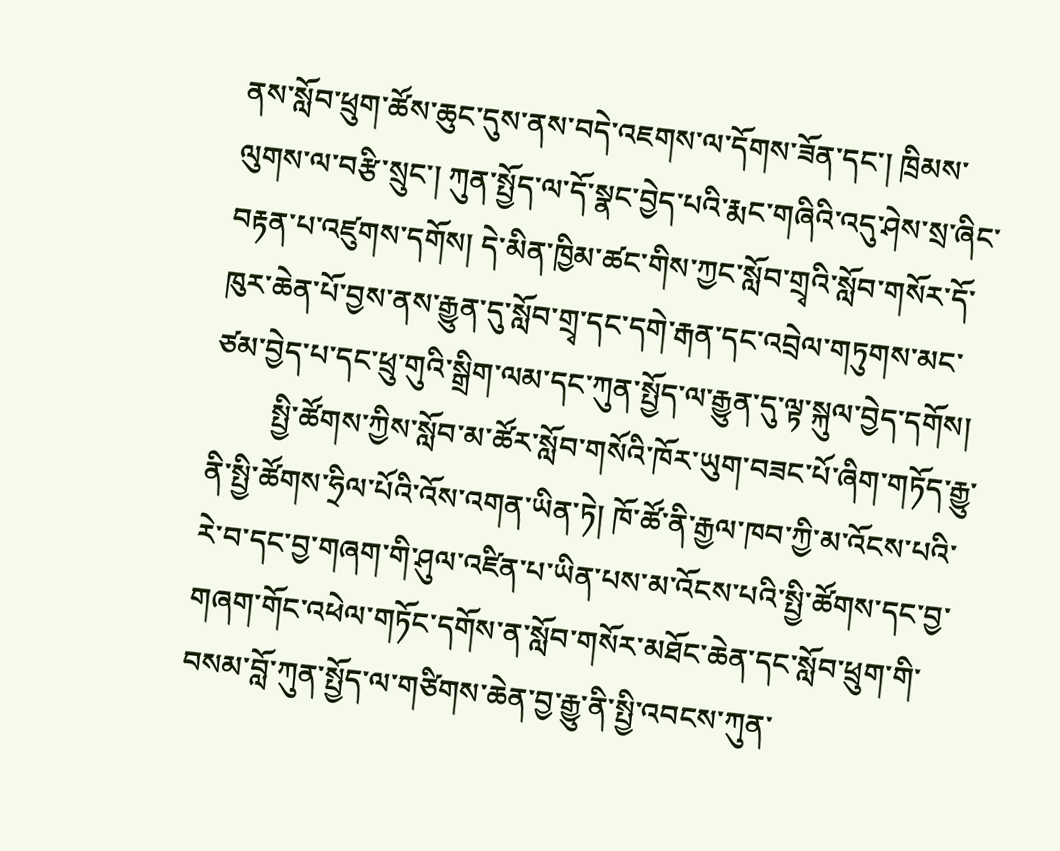ནས་སློབ་ཕྲུག་ཚོས་ཆུང་དུས་ནས་བདེ་འཇགས་ལ་དོགས་ཟོན་དང་། ཁྲིམས་ལུགས་ལ་བརྩི་སྲུང་། ཀུན་སྤྱོད་ལ་དོ་སྣང་བྱེད་པའི་རྨང་གཞིའི་འདུ་ཤེས་སྲ་ཞིང་བརྟན་པ་འཛུགས་དགོས། དེ་མིན་ཁྱིམ་ཚང་གིས་ཀྱང་སློབ་གྲྭའི་སློབ་གསོར་དོ་ཁུར་ཆེན་པོ་བྱས་ནས་རྒྱུན་དུ་སློབ་གྲྭ་དང་དགེ་རྒན་དང་འབྲེལ་གཏུགས་མང་ཙམ་བྱེད་པ་དང་ཕྲུ་གུའི་སྒྲིག་ལམ་དང་ཀུན་སྤྱོད་ལ་རྒྱུན་དུ་ལྟ་སྐུལ་བྱེད་དགོས།
        སྤྱི་ཚོགས་ཀྱིས་སློབ་མ་ཚོར་སློབ་གསོའི་ཁོར་ཡུག་བཟང་པོ་ཞིག་གཏོད་རྒྱུ་ནི་སྤྱི་ཚོགས་ཧྲིལ་པོའི་འོས་འགན་ཡིན་ཏེ། ཁོ་ཚོ་ནི་རྒྱལ་ཁབ་ཀྱི་མ་འོངས་པའི་རེ་བ་དང་བྱ་གཞག་གི་ཤུལ་འཛིན་པ་ཡིན་པས་མ་འོངས་པའི་སྤྱི་ཚོགས་དང་བྱ་གཞག་གོང་འཕེལ་གཏོང་དགོས་ན་སློབ་གསོར་མཐོང་ཆེན་དང་སློབ་ཕྲུག་གི་བསམ་བློ་ཀུན་སྤྱོད་ལ་གཙིགས་ཆེན་བྱ་རྒྱུ་ནི་སྤྱི་འབངས་ཀུན་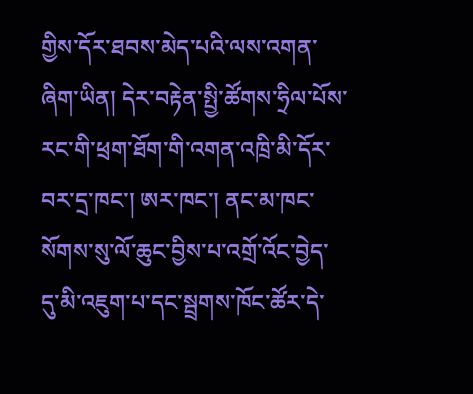གྱིས་དོར་ཐབས་མེད་པའི་ལས་འགན་ཞིག་ཡིན། དེར་བརྟེན་སྤྱི་ཚོགས་ཧྲིལ་པོས་རང་གི་ཕྲག་ཐོག་གི་འགན་འཁྲི་མི་དོར་བར་དྲ་ཁང་། ཨར་ཁང་། ནང་མ་ཁང་སོགས་སུ་ལོ་ཆུང་བྱིས་པ་འགྲོ་འོང་བྱེད་དུ་མི་འཇུག་པ་དང་སྦྲགས་ཁོང་ཚོར་དེ་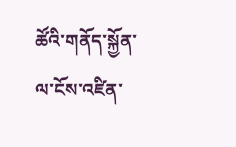ཚོའི་གནོད་སྐྱོན་ལ་ངོས་འཛིན་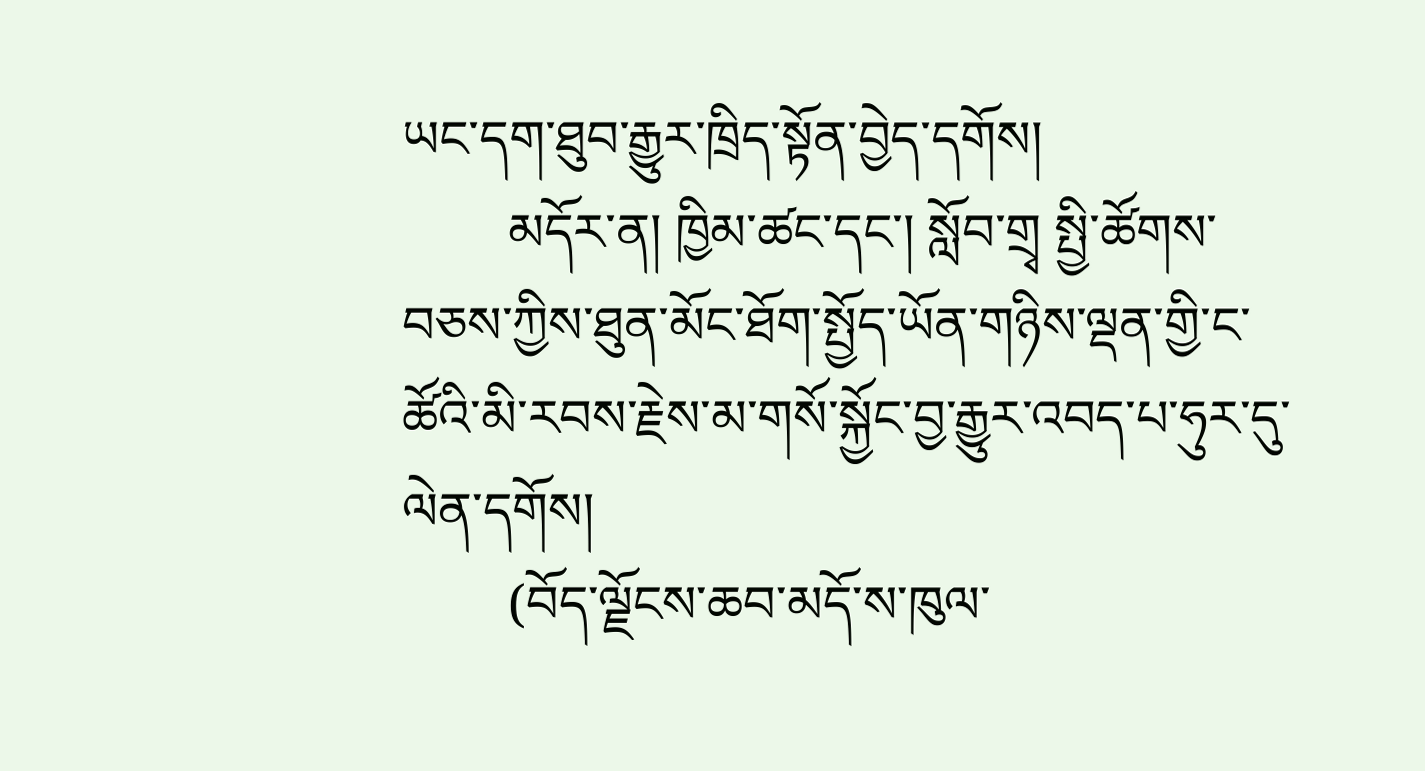ཡང་དག་ཐུབ་རྒྱུར་ཁྲིད་སྟོན་བྱེད་དགོས།
        མདོར་ན། ཁྱིམ་ཚང་དང་། སློབ་གྲྭ སྤྱི་ཚོགས་བཅས་ཀྱིས་ཐུན་མོང་ཐོག་སྤྱོད་ཡོན་གཉིས་ལྡན་གྱི་ང་ཚོའི་མི་རབས་རྗེས་མ་གསོ་སྐྱོང་བྱ་རྒྱུར་འབད་པ་ཧུར་དུ་ལེན་དགོས།
        (བོད་ལྗོངས་ཆབ་མདོ་ས་ཁུལ་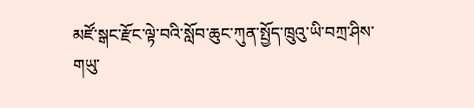མཛོ་སྒང་རྫོང་ལྟེ་བའི་སློབ་ཆུང་ཀུན་སྤྱོད་ཁྲུའུ་ཡི་བཀྲ་ཤིས་གཡུ་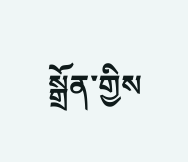སྒྲོན་གྱིས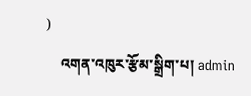)
    འགན་འཁུར་རྩོམ་སྒྲིག་པ། admin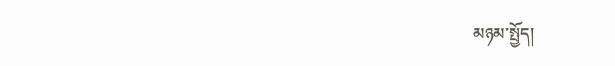མཉམ་སྤྱོད།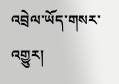འབྲེལ་ཡོད་གསར་འགྱུར།